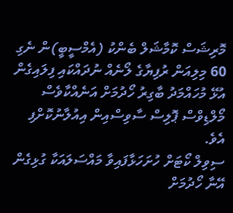މޮރިޝަސް ކޮމާޝަލް ބެންކު (އެމްސީބީ)ން ނެގި 60 މިލިއަން ރުފިޔާގެ ލޯނެއް ނުދައްކައި ފިލައިގެން އުޅޭ މުހައްމަދު ބާގިރު ހޯދުމަށް އަނެއްކާވެސް މޯލްޑިވްސް ޕޮލިސް ސާވިސްއިން އިއުލާނުކޮށްފި އެވެ.
ސިވިލް ކޯޓަށް ހުށަހަޅާފައިވާ މައްސަލައަކާ ގުޅިގެން އޭނާ ހޯދުމަށް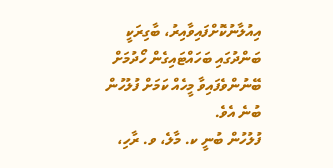އިއުލާނުކޮށްފައިވާއިރު، ބާގިރަކީ ބަންދުގައި ބަހައްޓައިގެން ހޯދުމަށް ބޭނުންވެފައިވާ މީހެއް ކަމަށް ފުލުހުން ބުނެ އެވެ.
ފުލުހުން ބުނީ ކ. މާލެ، ވ. ރާހި،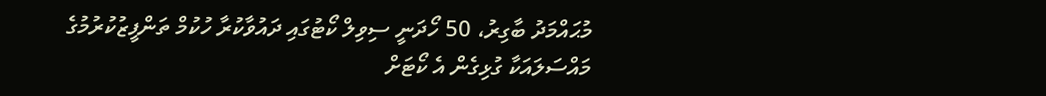މުޙައްމަދު ބާގިރު، 50 ހޯދަނީ ސިވިލް ކޯޓުގައި ދައުވާކުރާ ހުކުމް ތަންފީޒުކުރުމުގެ މައްސަލައަކާ ގުޅިގެން އެ ކޯޓަށް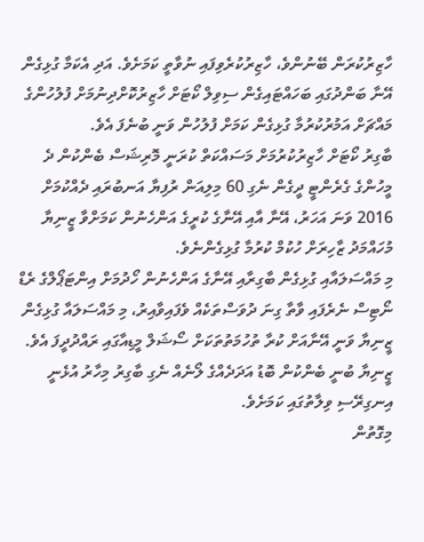ހާޒިރުކުރަން ބޭނުންވެ، ހާޒިރުކުރެވިފައި ނުވާތީ ކަމަށެވެ. އަދި އެކަމާ ގުޅިގެން އޭނާ ބަންދުގައި ބަހައްޓައިގެން ސިވިލް ކޯޓަށް ހާޒިރުކޮށްދިނުމަށް ފުލުހުންގެ މައްޗަށް އަމުރުކުރުމާ ގުޅިގެން ކަމަށް ފުލުހުން ވަނީ ބުނެފަ އެވެ.
ބާގިރު ކޯޓަށް ހާޒިރުކުރުމަށް މަސައްކަތް ކުރަނީ މޮރިޝަސް ބެންކުން ދެ މީހުންގެ ގެރެންޓީ ދީގެން ނެގި 60 މިލިއަން ރުފިޔާ އަނބުރައި ދެއްކުމަށް 2016 ވަނަ އަހަރު، އޭނާ އާއި އޭނާގެ ކުރީގެ އަންހެނުން ކަމަށްވާ ޒީނިޔާ މުހައްމަދު ޒާހިރަށް ހުކުމް ކުރުމާ ގުޅިގެންނެވެ.
މި މައްސަލައާއި ގުޅިގެން ބާގިރާއި އޭނާގެ އަންހެނުން ހޯދުމަށް އިންޓަޕޯލްގެ ރެޑް ނޯޓިސް ނެރެފައި ވާތާ ގިނަ ދުވަސްތަކެއް ވެފައިވާއިރު، މި މައްސަލައާ ގުޅިގެން ޒީނިޔާ ވަނީ އޭނާއަށް ކުރާ ތުހުމަތުތަކަށް ސޯޝަލް މީޑިއާގައި ރައްދުދީފަ އެވެ. ޒީނިޔާ ބުނީ ބެންކުން ބޮޑު އަދަދެއްގެ ލޯނެއް ނެގި ބާގިރު މިހާރު އުޅެނީ އިނގިރޭސި ވިލާތުގައި ކަމަށެވެ.
މިގޮތުން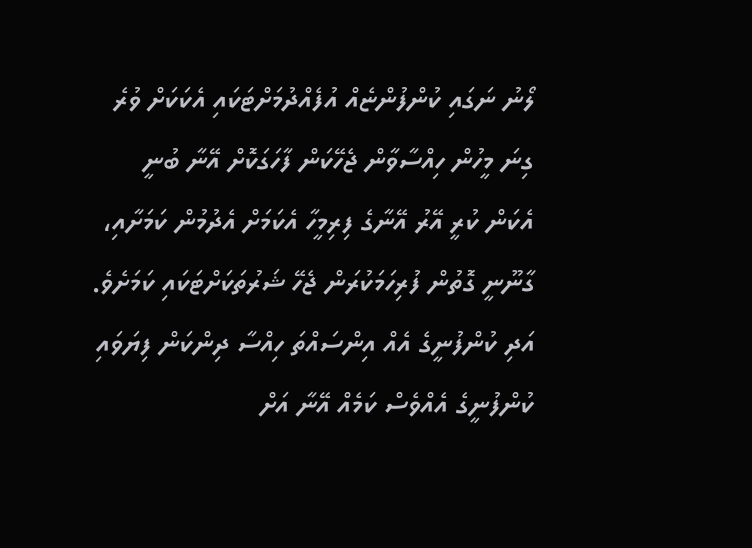ލޯނު ނަގައި ކުންފުންޏެއް އުފެއްދުމަށްޓަކައި އެކަކަށް ވުރެ ގިނަ މީހުން ހިއްސާވާން ޖެހޭކަން ފާހަގަކޮށް އޭނާ ބުނީ އެކަން ކުރީ އޭރު އޭނާގެ ފިރިމީހާ އެކަމަށް އެދުމުން ކަމަށާއި، ގާނޫނީ ގޮތުން ފުރިހަމަކުރަން ޖެހޭ ޝަރުތަކަށްޓަކައި ކަމަށެވެ. އަދި ކުންފުނީގެ އެއް އިންސައްތަ ހިއްސާ ދިންކަން ފިޔަވައި ކުންފުނީގެ އެއްވެސް ކަމެއް އޭނާ އަށް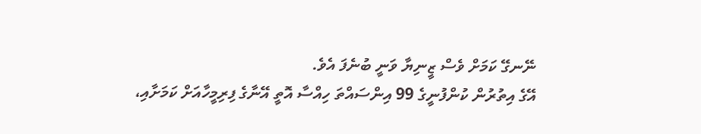ނޭނގޭ ކަމަށް ވެސް ޒީނިޔާ ވަނީ ބުނެފަ އެވެ.
އޭގެ އިތުރުން ކުންފުނީގެ 99 އިންސައްތަ ހިއްސާ އޮތީ އޭނާގެ ފިރިމީހާއަށް ކަމަށާއި،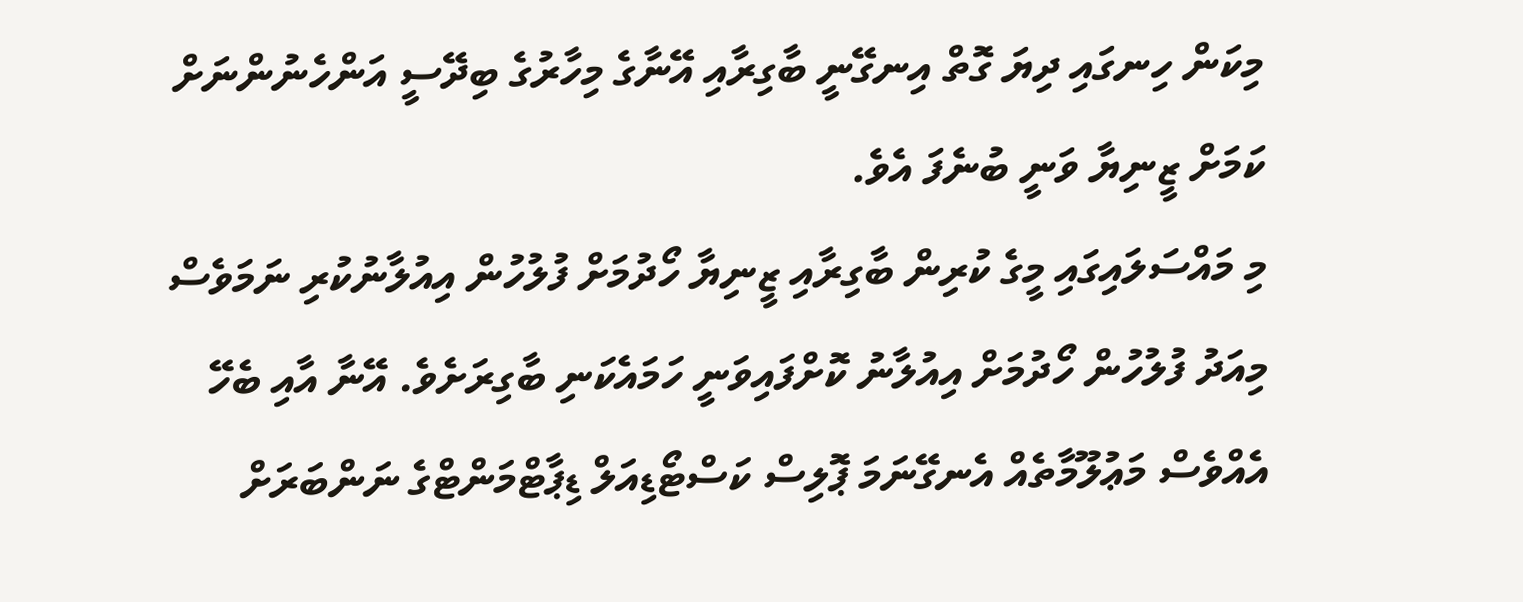މިކަން ހިނގައި ދިޔަ ގޮތް އިނގޭނީ ބާގިރާއި އޭނާގެ މިހާރުގެ ބިދޭސީ އަންހެނުންނަށް ކަމަށް ޒީނިޔާ ވަނީ ބުނެފަ އެވެ.
މި މައްސަލައިގައި މީގެ ކުރިން ބާގިރާއި ޒީނިޔާ ހޯދުމަށް ފުލުހުން އިއުލާނުކުރި ނަމަވެސް މިއަދު ފުލުހުން ހޯދުމަށް އިއުލާނު ކޮށްފައިވަނީ ހަމައެކަނި ބާގިރަށެވެ. އޭނާ އާއި ބެހޭ އެއްވެސް މަޢުލޫމާތެއް އެނގޭނަމަ ޕޮލިސް ކަސްޓޯޑިއަލް ޑިޕާޓްމަންޓްގެ ނަންބަރަށް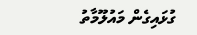ގުޅައިގެން މައުލޫމާތު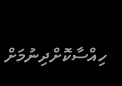ހިއްސާކޮށްދިނުމަށް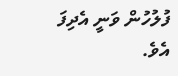ފުލުހުން ވަނީ އެދިފަ އެވެ.